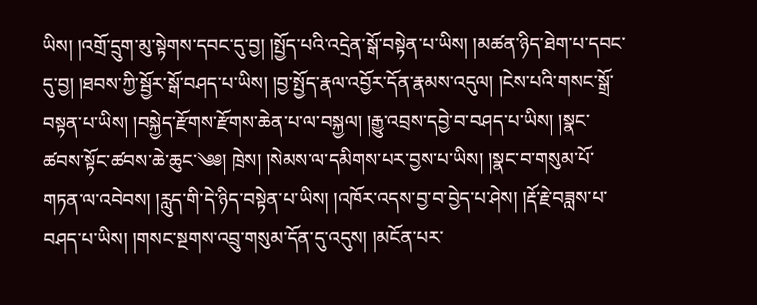ཡིས། །འགྲོ་དྲུག་མུ་སྟེགས་དབང་དུ་བྱ། །སྤྱོད་པའི་འདྲེན་སྒོ་བསྟེན་པ་ཡིས། །མཚན་ཉིད་ཐེག་པ་དབང་དུ་བྱ། །ཐབས་ཀྱི་སྦྱོར་སྒོ་བཤད་པ་ཡིས། །བྱ་སྤྱོད་རྣལ་འབྱོར་དོན་རྣམས་འདུལ། །ངེས་པའི་གསང་སྒྲོ་བསྟན་པ་ཡིས། །བསྐྱེད་རྫོགས་རྫོགས་ཆེན་པ་ལ་བསྐྱལ། །རྒྱུ་འབྲས་དབྱེ་བ་བཤད་པ་ཡིས། །སྣང་ཚབས་སྟོང་ཚབས་ཆེ་ཆུང་༄༅། ཁྲེས། །སེམས་ལ་དམིགས་པར་བྱས་པ་ཡིས། །སྣང་བ་གསུམ་པོ་གཏན་ལ་འབེབས། །རླུད་གི་དེ་ཉིད་བསྟེན་པ་ཡིས། །འཁོར་འདས་བྱ་བ་བྱེད་པ་ཤེས། །རྡོ་རྗེ་བཟླས་པ་བཤད་པ་ཡིས། །གསང་སྔགས་འབྲུ་གསུམ་དོན་དུ་འདུས། །མངོན་པར་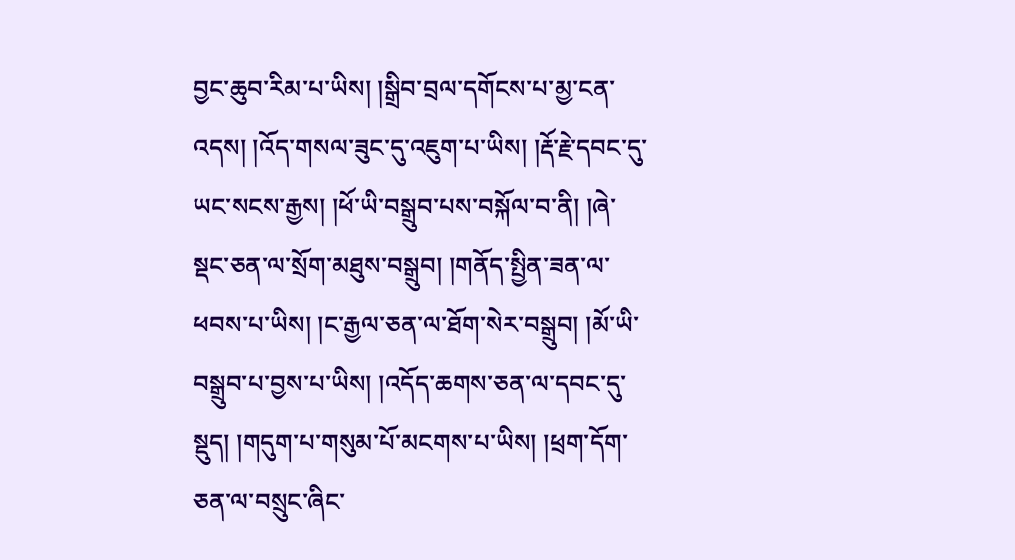བྱང་ཆུབ་རིམ་པ་ཡིས། །སྒྲིབ་བྲལ་དགོངས་པ་མྱ་ངན་འདས། །འོད་གསལ་ཟུང་དུ་འཇུག་པ་ཡིས། །རྡོ་རྗེ་དབང་དུ་ཡང་སངས་རྒྱས། །ཕོ་ཡི་བསྒྲུབ་པས་བསྐོལ་བ་ནི། །ཞེ་སྡང་ཅན་ལ་སྲོག་མཐུས་བསྒྲུབ། །གནོད་སྤྱིན་ཟན་ལ་ཕབས་པ་ཡིས། །ང་རྒྱལ་ཅན་ལ་ཐོག་སེར་བསྒྲུབ། །མོ་ཡི་བསྒྲུབ་པ་བྱས་པ་ཡིས། །འདོད་ཆགས་ཅན་ལ་དབང་དུ་སྡུད། །གདུག་པ་གསུམ་པོ་མངགས་པ་ཡིས། །ཕྲག་དོག་ཅན་ལ་བསྲུང་ཞིང་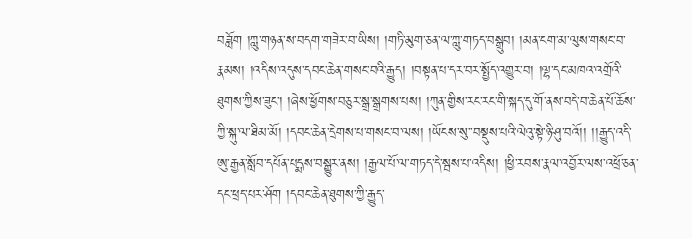བཟློག །ཀླུ་གཉན་ས་བདག་གཟེར་བ་ཡིས། །གཏི་མུག་ཅན་ལ་ཀླུ་གཏད་བསྒྲུབ། །མན་ངག་མ་ལུས་གསང་བ་རྣམས། །འདིས་འདུས་དབང་ཆེན་གསང་བའི་རྒྱུད། །བསྟན་པ་དར་བར་སྤྱོད་འགྱུར་བ། །ལྷ་དང་མཁའ་འགྲོའི་ཐུགས་ཀྱིས་ཟུང་། །ཞེས་ཕྱོགས་བཅུར་སྒྲ་སྒྲགས་པས། །ཀུན་གྱིས་རང་རང་གི་སྐད་དུ་གོ་ནས་བདེ་བ་ཆེན་པོ་ཆོས་ཀྱི་སྐུ་ལ་ཐིམ་མོ། །དབང་ཆེན་དྲེགས་པ་གསང་བ་ལས། །ཡོངས་སུ་་བསྡུས་པའི་ལེའུ་སྟེ་ཉི་ཤུ་བའོ།། །།རྒྱུད་འདི་ཨུ་རྒྱན་སློབ་དཔོན་པདྨས་བསྒྱུར་ནས། །རྒྱལ་པོ་ལ་གཏད་དེ་སྦས་པ་འདིས། །ཕྱི་རབས་རྣལ་འབྱོར་ལས་འཕྲོ་ཅན་དང་ཕྲད་པར་ཤོག །དབང་ཆེན་ཐུགས་ཀྱི་རྒྱུད་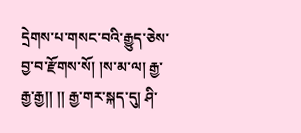དྲེགས་པ་གསང་བའི་རྒྱུད་ཅེས་བྱ་བ་རྫོགས་སོ། །ས་མ་ལ། རྒྱ་རྒྱ་རྒྱ།། །། རྒྱ་གར་སྐད་དུ། ཤི་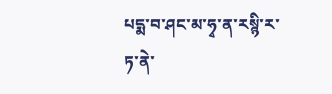པདྨ་བ་ཤང་མ་ཧྭ་ན་རསྙི་ར་ཏ་ནེ་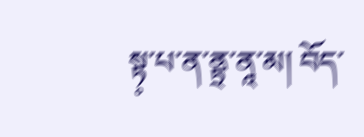སྟ༷་པ་ན་ནྟྲ་ནཱ་མ། བོད་